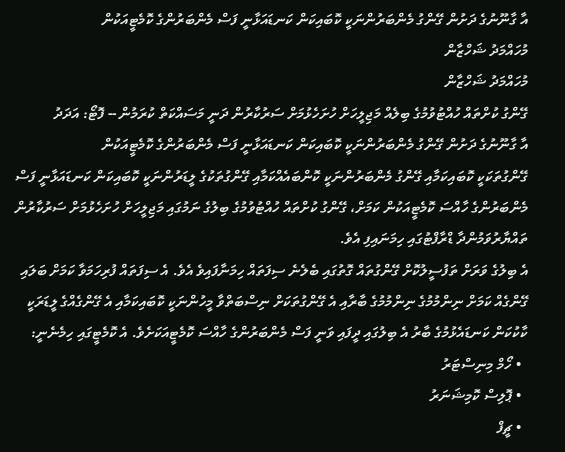އާ ގާނޫނުގެ ދަށުން ގޭންގު މެންބަރުންނަކީ ކޮބައިކަން ކަނޑައަޅާނީ ފަސް މެންބަރުންގެ ކޮމެޓީއަކުން
މުހައްމަދު ޝަހްޒާން
މުހައްމަދު ޝަހްޒާން
ގޭންގު ކުށްތައް ހުއްޓުވުމުގެ ބިލެއް މަޖިލީހަށް ހުށަހެޅުމަށް ސަރުކާރުން ދަނީ މަސައްކަތް ކުރަމުން -- ފޮޓޯ: އަދަދު
އާ ގާނޫނުގެ ދަށުން ގޭންގު މެންބަރުންނަކީ ކޮބައިކަން ކަނޑައަޅާނީ ފަސް މެންބަރުންގެ ކޮމެޓީއަކުން
ގޭންގުތަކަކީ ކޮބައިކަމާއި ގޭންގު މެންބަރުންނަކީ ކޮންބައެއްކަމާއި ގޭންގުތަކުގެ ލީޑަރުންނަކީ ކޮބައިކަން ކަނޑައަޅާނީ ފަސް މެންބަރުންގެ ހާއްސަ ކޮމެޓީއަކުން ކަމަށް، ގޭންގު ކުށްތައް ހުއްޓުވުމުގެ ބިލުގެ ނަމުގައި މަޖިލީހަށް ހުށަހެޅުމަށް ސަރުކާރުން ތައްޔާރުވަމުންދާ ޑްރާފްޓުގައި ހިމަނައިފި އެވެ.
އެ ބިލުގެ ވަރަށް ތަފުސީލުކޮށް ގޭންގުތައް ގޮތުގައި ބެލެނެ ސިފަތައް ހިމަނާފައިވެ އެވެ. އެ ސިފަތައް ފުރިހަމަވާ ކަމަށް ބަލައި ގޭންގެއް ކަމަށް ނިންމުމުގެ ނިންމުމުގެ ބާރާއި އެ ގޭންގުތަކަށް ނިސްބަތްވާ މީހުންނަކީ ކޮބައިކަމާއި އެ ގޭންގެއްގެ ލީޑަރަކީ ކާކުކަން ކަނޑައެޅުމުގެ ބާރު އެ ބިލުގައި ދީފައި ވަނީ ފަސް މެންބަރުންގެ ހާއްސަ ކޮމެޓީއަކަށެވެ. އެ ކޮމެޓީގައި ހިމެނެނީ:
  • ހޯމް މިނިސްޓަރު
  • ޕޮލިސް ކޮމިޝަނަރު
  • ޗީފް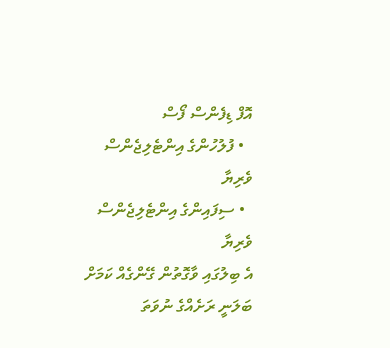އޮފް ޑިފެންސް ފޯސް
  • ފުލުހުންގެ އިންޓެލިޖެންސް ވެރިޔާ
  • ސިފައިންގެ އިންޓެލިޖެންސް ވެރިޔާ
އެ ބިލުގައި ވާގޮތުން ގޭންގެއް ކަމަށް ބަލަނީ ރަށެއްގެ ނުވަތަ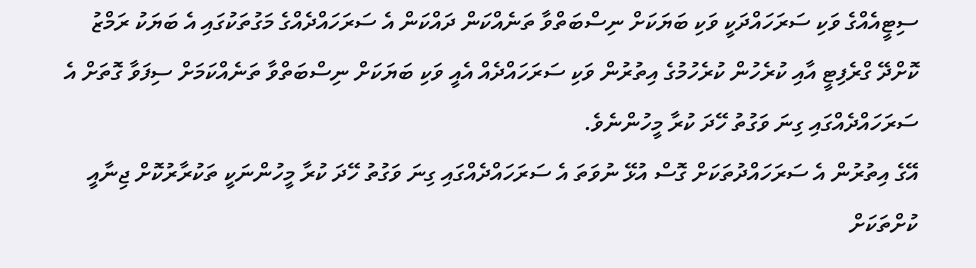ސިޓީއެއްގެ ވަކި ސަރަހައްދަކީ ވަކި ބަޔަކަށް ނިސްބަތްވާ ތަނެއްކަން ދައްކަން އެ ސަރަހައްދެއްގެ މަގުތަކުގައި އެ ބަޔަކު ރަމްޒު ކޮށްދޭ ގްރެފިޓީ އާއި ކުރެހުން ކުރެހުމުގެ އިތުރުން ވަކި ސަރަހައްދެއް އެއީ ވަކި ބަޔަކަށް ނިސްބަތްވާ ތަނެއްކަމަށް ސިފަވާ ގޮތަށް އެ ސަރަހައްދެއްގައި ގިނަ ވަގުތު ހޭދަ ކުރާ މީހުންނެވެ.
އޭގެ އިތުރުން އެ ސަރަހައްދުތަކަށް ގޮސް އުޅޭ ނުވަތަ އެ ސަރަހައްދެއްގައި ގިނަ ވަގުތު ހޭދަ ކުރާ މީހުންނަކީ ތަކުރާރުކޮށް ޖިނާއީ ކުށްތަކަށް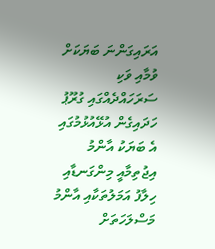އަރައިގަންނަ ބަޔަކަށް ވުމާއި ވަކި ސަރަހައްދެއްގައި ގުރޫޕު ހަދައިގެން އުޅޭއުޅުމުގައި އެ ބަޔަކު އާންމު އިޖުތިމާއީ މިންގަނޑާއި ހިލާފު އަމަލުތަކާއި އާންމު މަސްލަހަތަށް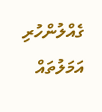ގެއްލުންހުރި އަމަލުތައް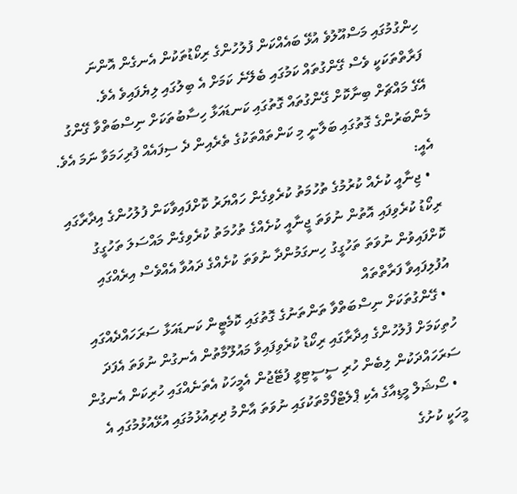ހިންގުމުގައި މަސްއޫލުވެ އުޅޭ ބައެއްކަން ފުލުހުންގެ ރިކޯޑުތަކުން އެނގެން އޮންނަ ފަރާތްތަކަކީ ވެސް ގޭންގުތައް ކަމުގައި ބެލޭނެ ކަމަށް އެ ބިލުގައި ލިޔެފައިވެ އެވެ.
އޭގެ މައްޗަށް ބިނާކޮށް ގޭންގުތައް ގޮތުގައި ކަނޑައަޅާ ހިސާބުތަކަށް ނިސްބަތްވާ ގޭންގު މެންބަރުންގެ ގޮތުގައި ބަލާނީ މި ކަންތައްތަކުގެ ތެރެއިން ދެ ސިފައެއް ފުރިހަމަވާ ނަމަ އެވެ. އެއީ:
  • ޖިނާއީ ކުށެއް ކުރުމުގެ ތުހުމަތު ކުރެވިގެން ހައްޔަރު ކޮށްފައިވާކަން ފުލުހުންގެ އިދާރާގައި ރިކޯޑު ކުރެވިފައި އޮތުން ނުވަތަ ޖީނާއީ ކުށެއްގެ ތުހުމަތު ކުރެވިގެން މައްސަލަ ތަހުގީގު ކޮށްފައިވުން ނުވަތަ ތަހުގީގު ހިނގަމުންދާ ނުވަތަ ކުށެއްގެ ދައުވާ އެއްވެސް އިރެއްގައި އުފުލިފައިވާ ފަރާތްތައް
  • ގޭންގުތަކަށް ނިސްބަތްވާ ތަންތަނުގެ ގޮތުގައި ކޮމެޓީން ކަނޑައަޅާ ސަރަހައްދެއްގައި ހުތިކަމަށް ފުލުހުންގެ އިދާރާގައި ރިކޯޑު ކުރެވިފައިވާ މައުލޫމާތުން އެނގުން ނުވަތަ އެފަދަ ސަރަހައްދަކުން ލިބެން ހުރި ސީސީޓިވީ ފުޓޭޖުން އެމީހަކު އެތަނެއްގައި ހުރިކަން އެނގުން
  • ސޯޝަލް މީޑިއާގެ އެކި ޕްލެޓްފޯމްތަކުގައި ނުވަތަ އާންމު ދިރިއުޅުމުގައި އުޅޭއުޅުމުގައި އެ މީހަކީ ކުށުގެ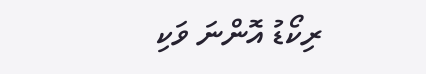ރިކޯޑު އޮންނަ ވަކި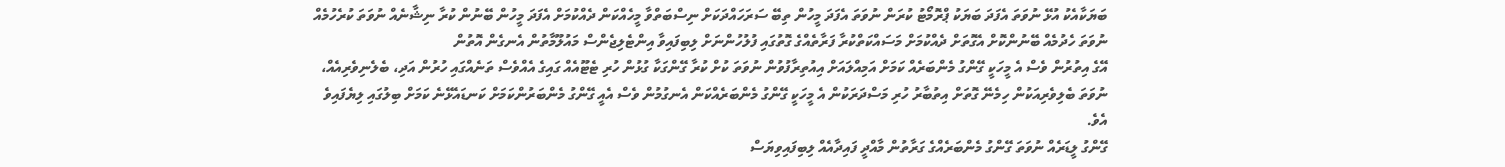ބަޔަކާއެކު އުޅޭ ނުވަތަ އެފަދަ ބަޔަކު ޕްރޮމޯޓު ކުރަން ނުވަތަ އެފަދަ މީހުން ތިބޭ ސަރަހައްދަކަށް ނިސްބަތްވާ މީހެއްކަން ދެއްކުމަށް އެފަދަ މީހުން ބޭނުން ކުރާ ނިޝާނެއް ނުވަތަ ކުރެހުމެއް ނުވަތަ ހެދުމެއް ބޭނުންކޮށް އެގޮތަށް ދެއްކުމަށް މަސައްކަތްކުރާ ފަރާތެއްގެ ގޮތުގައި ފުލުހުންނަށް ލިބިފައިވާ އިންޓެލިޖެންސް މައުލޫމާތުން އެނގެން އޮތުން
އޭގެ އިތުރުން ވެސް އެ މީހަކީ ގޭންގު މެންބަރެއް ކަމަށް އަމިއްލައަށް އިއުތިރާފުވުން ނުވަތަ ކުށް ކުރާ ގޭންގަކާ ގުޅުން ހުރި ޓެޓޫއެއް ގައިގެ އެއްވެސް ތަނެއްގައި ހުރުން އަދި، ބެލެނިވެރިއެއް، ނުވަތަ ބެލިވެރިއަކުން ހިމެނޭ ގޮތަށް އިތުބާރު ހުރި މަސްދަރަކުން އެ މީހަކީ ގޭންގު މެންބަރެއްކަން އެނގުމުން ވެސް އެއީ ގޭންގު މެންބަރުންކަމަށް ކަނޑައެޅޭނެ ކަމަށް ބިލުގައި ލިޔެފައިވެ އެވެ.
ގޭންގު ލީޑަރެއް ނުވަތަ ގޭންގު މެންބަރެއްގެ ގަރާތުން މާއްދީ ފައިދާއެއް ލިބިފައިވިޔަސް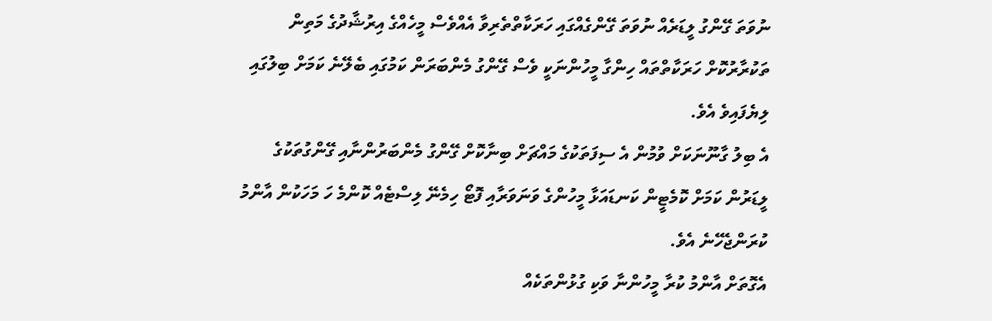ނުވަތަ ގޭންގު ލީޑަރެއް ނުވަތަ ގޭންގެއްގައި ހަރަކާތްތެރިވާ އެއްވެސް މީހެއްގެ އިރުޝާދުގެ މަތިން ތަކުރާރުކޮށް ހަރަކާތްތައް ހިންގާ މީހުންނަކީ ވެސް ގޭންގު މެންބަރަން ކަމުގައި ބެލޭނެ ކަމަށް ބިލުގައި ލިޔެފައިވެ އެވެ.
އެ ބިލު ގާނޫނަކަށް ވުމުން އެ ސިފަތަކުގެ މައްޗަށް ބިނާކޮށް ގޭންގު މެންބަރުންނާއި ގޭންގުތަކުގެ ލީޑަރުން ކަމަށް ކޮމެޓީން ކަނޑައަޅާ މީހުންގެ ވަނަވަރާއި ފޮޓޯ ހިމެނޭ ލިސްޓެއް ކޮންމެ ހަ މަހަކުން އާންމު ކުރަންޖެހޭނެ އެވެ.
އެގޮތަށް އާންމު ކުރާ މީހުންނާ ވަކި ގުޅުންތަކެއް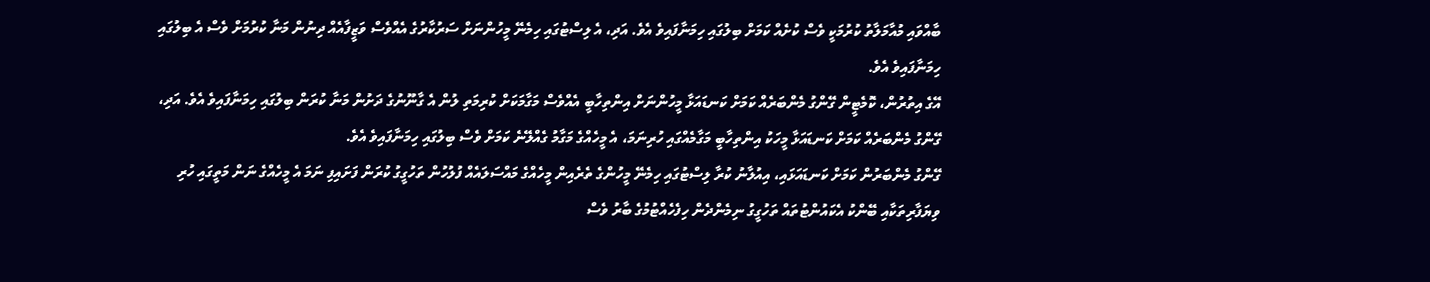ބާއްވައި މުއާމަލާތު ކުރުމަކީ ވެސް ކުށެއް ކަމަށް ބިލުގައި ހިމަނާފައިވެ އެވެ. އަދި، އެ ލިސްޓުގައި ހިމެނޭ މީހުންނަށް ސަރުކާރުގެ އެއްވެސް ވަޒީފާއެއް ދިނުން މަނާ ކުރުމަށް ވެސް އެ ބިލުގައި ހިމަނާފައިވެ އެވެ.
އޭގެ އިތުރުން، ކޮމެޓީން ގޭންގު މެންބަރެއް ކަމަށް ކަނޑައަޅާ މީހުންނަށް އިންތިހާބީ އެއްވެސް މަގާމަކަށް ކުރިމަތި ލުން އެ ގާނޫނުގެ ދަށުން މަނާ ކުރަން ބިލުގައި ހިމަނާފައިވެ އެވެ. އަދި، ގޭންގު މެންބަރެއް ކަމަށް ކަނޑައަޅާ މީހަކު އިންތިހާބީ މަގާމެއްގައި ހުރިނަމަ، އެ މީހެއްގެ މަގާމު ގެއްލޭނެ ކަމަށް ވެސް ބިލުގައި ހިމަނާފައިވެ އެވެ.
ގޭންގު މެންބަރުން ކަމަށް ކަނޑައަޅައި، އިއުލާނު ކުރާ ލިސްޓުގައި ހިމެނޭ މީހުންގެ ތެރެއިން މީހެއްގެ މައްސަލައެއް ފުލުހުން ތަހުގީގު ކުރަން ފަށައިފި ނަމަ އެ މީހެއްގެ ނަން މަތީގައި ހުރި ވިޔަފާރިތަކާއި ބޭންކު އެކައުންޓުތައް ތަހުގީގު ނިމެންދެން ހިފެހެއްޓުމުގެ ބާރު ވެސް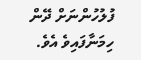ފުލުހުންނަށް ދޭން ހިމަނާފައިވެ އެވެ.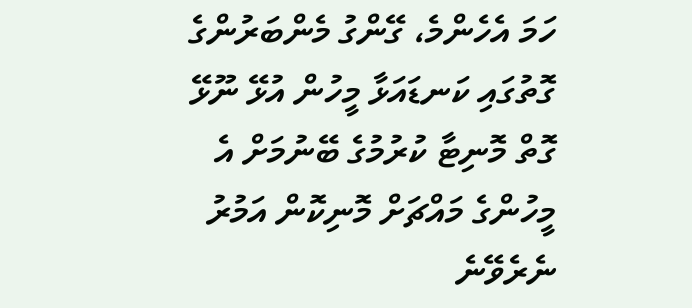ހަމަ އެހެންމެ، ގޭންގު މެންބަރުންގެ ގޮތުގައި ކަނޑައަޅާ މީހުން އުޅޭ ނޫޅޭ ގޮތް މޮނިޓާ ކުރުމުގެ ބޭނުމަށް އެ މީހުންގެ މައްޗަށް މޮނިކޮން އަމުރު ނެރެވޭނެ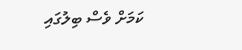ކަމަށް ވެސް ބިލުގައި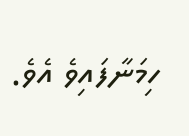ހިމަނާފައިވެ އެވެ.